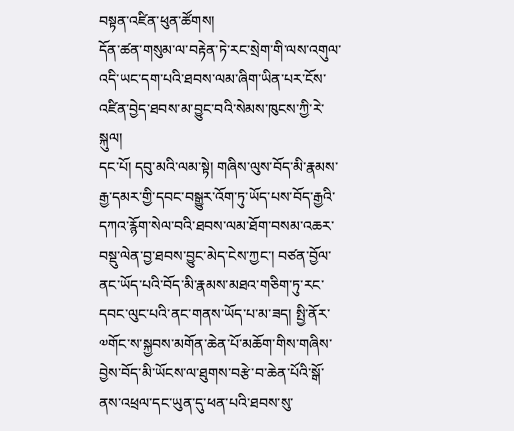བསྟན་འཛིན་ཕུན་ཚོགས།
དོན་ཚན་གསུམ་ལ་བརྟེན་ཏེ་རང་སྲེག་གི་ལས་འགུལ་འདི་ཡང་དག་པའི་ཐབས་ལམ་ཞིག་ཡིན་པར་ངོས་འཛིན་བྱེད་ཐབས་མ་བྱུང་བའི་སེམས་ཁུངས་ཀྱི་རེ་སྐུལ།
དང་པོ། དབུ་མའི་ལམ་སྟེ། གཞིས་ལུས་བོད་མི་རྣམས་རྒྱ་དམར་གྱི་དབང་བསྒྱུར་འོག་ཏུ་ཡོད་པས་བོད་རྒྱའི་དཀའ་རྙོག་སེལ་བའི་ཐབས་ལམ་ཐོག་བསམ་འཆར་བསྡུ་ལེན་བྱ་ཐབས་བྱུང་མེད་ངེས་ཀྱང་། བཙན་བྱོལ་ནང་ཡོད་པའི་བོད་མི་རྣམས་མཐའ་གཅིག་ཏུ་རང་དབང་ལུང་པའི་ནང་གནས་ཡོད་པ་མ་ཟད། སྤྱི་ནོར་༧གོང་ས་སྐྱབས་མགོན་ཆེན་པོ་མཆོག་གིས་གཞིས་བྱེས་བོད་མི་ཡོངས་ལ་ཐུགས་བརྩེ་བ་ཆེན་པོའི་སྒོ་ནས་འཕྲལ་དང་ཡུན་དུ་ཕན་པའི་ཐབས་སུ་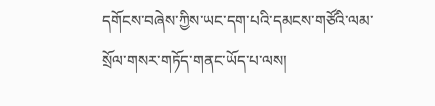དགོངས་བཞེས་ཀྱིས་ཡང་དག་པའི་དམངས་གཙོའི་ལམ་སྲོལ་གསར་གཏོད་གནང་ཡོད་པ་ལས།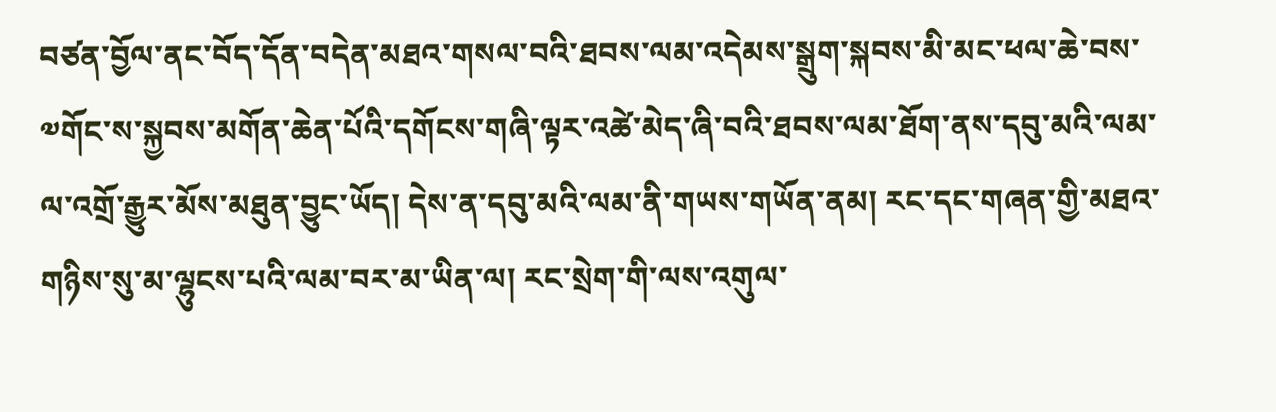བཙན་བྱོལ་ནང་བོད་དོན་བདེན་མཐའ་གསལ་བའི་ཐབས་ལམ་འདེམས་སྒྲུག་སྐབས་མི་མང་ཕལ་ཆེ་བས་༧གོང་ས་སྐྱབས་མགོན་ཆེན་པོའི་དགོངས་གཞི་ལྟར་འཚེ་མེད་ཞི་བའི་ཐབས་ལམ་ཐོག་ནས་དབུ་མའི་ལམ་ལ་འགྲོ་རྒྱུར་མོས་མཐུན་བྱུང་ཡོད། དེས་ན་དབུ་མའི་ལམ་ནི་གཡས་གཡོན་ནམ། རང་དང་གཞན་གྱི་མཐའ་གཉིས་སུ་མ་ལྷུངས་པའི་ལམ་བར་མ་ཡིན་ལ། རང་སྲེག་གི་ལས་འགུལ་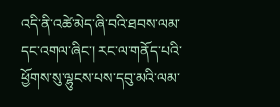འདི་ནི་འཚེ་མེད་ཞི་བའི་ཐབས་ལམ་དང་འགལ་ཞིང་། རང་ལ་གནོད་པའི་ཕྱོགས་སུ་ལྷུངས་པས་དབུ་མའི་ལམ་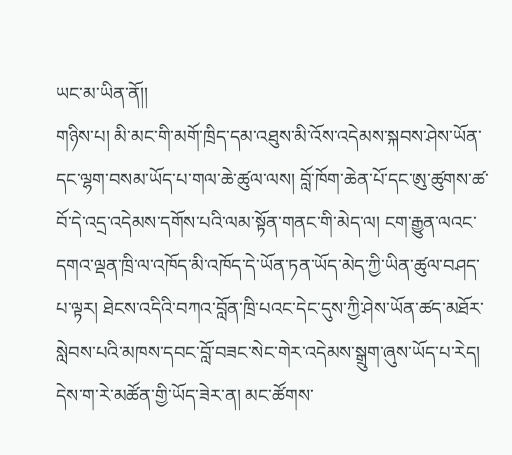ཡང་མ་ཡིན་ནོ།།
གཉིས་པ། མི་མང་གི་མགོ་ཁྲིད་དམ་འཐུས་མི་འོས་འདེམས་སྐབས་ཤེས་ཡོན་དང་ལྷག་བསམ་ཡོད་པ་གལ་ཆེ་ཚུལ་ལས། བློ་ཁོག་ཆེན་པོ་དང་ཨུ་ཚུགས་ཚ་བོ་དེ་འདྲ་འདེམས་དགོས་པའི་ལམ་སྟོན་གནང་གི་མེད་ལ། ངག་རྒྱུན་ལའང་དགའ་ལྡན་ཁྲི་ལ་འཁོད་མི་འཁོད་དེ་ཡོན་ཏན་ཡོད་མེད་ཀྱི་ཡིན་ཚུལ་བཤད་པ་ལྟར། ཐེངས་འདིའི་བཀའ་བློན་ཁྲི་པའང་དེང་དུས་ཀྱི་ཤེས་ཡོན་ཚད་མཐོར་སླེབས་པའི་མཁས་དབང་བློ་བཟང་སེང་གེར་འདེམས་སྒྲུག་ཞུས་ཡོད་པ་རེད། དེས་ག་རེ་མཚོན་གྱི་ཡོད་ཟེར་ན། མང་ཚོགས་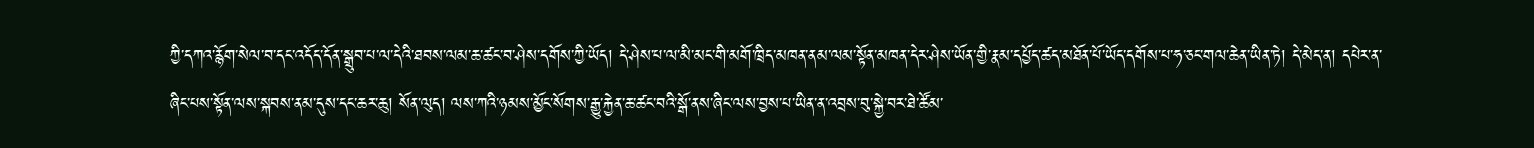ཀྱི་དཀའ་རྙོག་སེལ་བ་དང་འདོད་དོན་སྒྲུབ་པ་ལ་དེའི་ཐབས་ལམ་ཆ་ཚང་བ་ཤེས་དགོས་ཀྱི་ཡོད། དེ་ཤེས་པ་ལ་མི་མང་གི་མགོ་ཁྲིད་མཁན་ནམ་ལམ་སྟོན་མཁན་དེར་ཤེས་ཡོན་གྱི་རྣམ་དཔྱོད་ཚད་མཐོན་པོ་ཡོད་དགོས་པ་ཧ་ཅང་གལ་ཆེན་ཡིན་ཏེ། དེ་མེད་ན། དཔེར་ན་ཞིང་པས་སྟོན་ལས་སྐབས་ནམ་དུས་དང་ཆར་ཆུ། སོན་ལུད། ལས་ཀའི་ཉམས་མྱོང་སོགས་རྒྱུ་རྐྱེན་ཆ་ཚང་བའི་སྒོ་ནས་ཞིང་ལས་བྱས་པ་ཡིན་ན་འབྲས་བུ་སྐྱེ་བར་ཐེ་ཚོམ་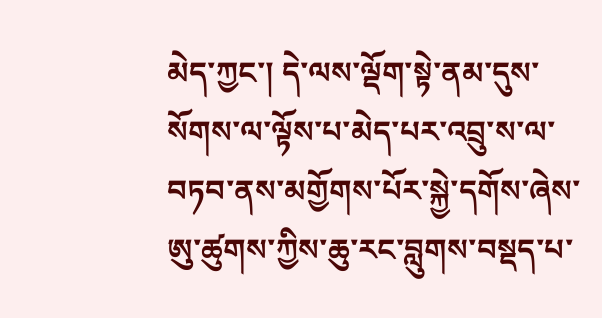མེད་ཀྱང་། དེ་ལས་ལྡོག་སྟེ་ནམ་དུས་སོགས་ལ་ལྟོས་པ་མེད་པར་འབྲུ་ས་ལ་བཏབ་ནས་མགྱོགས་པོར་སྐྱེ་དགོས་ཞེས་ཨུ་ཚུགས་ཀྱིས་ཆུ་རང་བླུགས་བསྡད་པ་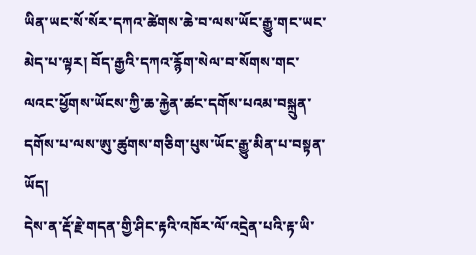ཡིན་ཡང་སོ་སོར་དཀའ་ཚེགས་ཆེ་བ་ལས་ཡོང་རྒྱུ་གང་ཡང་མེད་པ་ལྟར། བོད་རྒྱའི་དཀའ་རྙོག་སེལ་བ་སོགས་གང་ལའང་ཕྱོགས་ཡོངས་ཀྱི་ཆ་རྐྱེན་ཚང་དགོས་པའམ་བསྐྲུན་དགོས་པ་ལས་ཨུ་ཚུགས་གཅིག་པུས་ཡོང་རྒྱུ་མིན་པ་བསྟན་ཡོད།
དེས་ན་རྡོ་རྗེ་གདན་གྱི་ཤིང་རྟའི་འཁོར་ལོ་འདྲེན་པའི་རྟ་ཡི་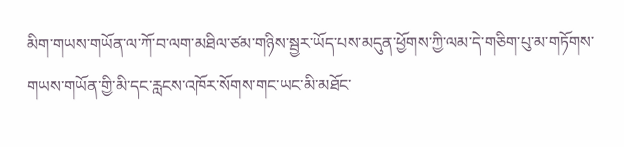མིག་གཡས་གཡོན་ལ་ཀོ་བ་ལག་མཐིལ་ཙམ་གཉིས་སྦྱར་ཡོད་པས་མདུན་ཕྱོགས་ཀྱི་ལམ་དེ་གཅིག་པུ་མ་གཏོགས་གཡས་གཡོན་གྱི་མི་དང་རླངས་འཁོར་སོགས་གང་ཡང་མི་མཐོང་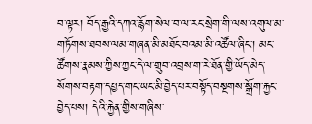བ་ལྟར། བོད་རྒྱའི་དཀའ་རྙོག་སེལ་བ་ལ་རང་སྲེག་གི་ལས་འགུལ་མ་གཏོགས་ཐབས་ལམ་གཞན་མི་མཐོང་བའམ་མི་འཚོལ་ཞིང་། མང་ཚོགས་རྣམས་ཀྱིས་ཀྱང་དེ་ལ་གྲུབ་འབྲས་ག་རེ་ཐོན་གྱི་ཡོད་མེད་སོགས་བརྟག་དཔྱད་གང་ཡང་མི་བྱེད་པར་བསྟོད་བསྔགས་སྒྲོག་རྐྱང་བྱེད་པས། དེའི་རྐྱེན་གྱིས་གཞིས་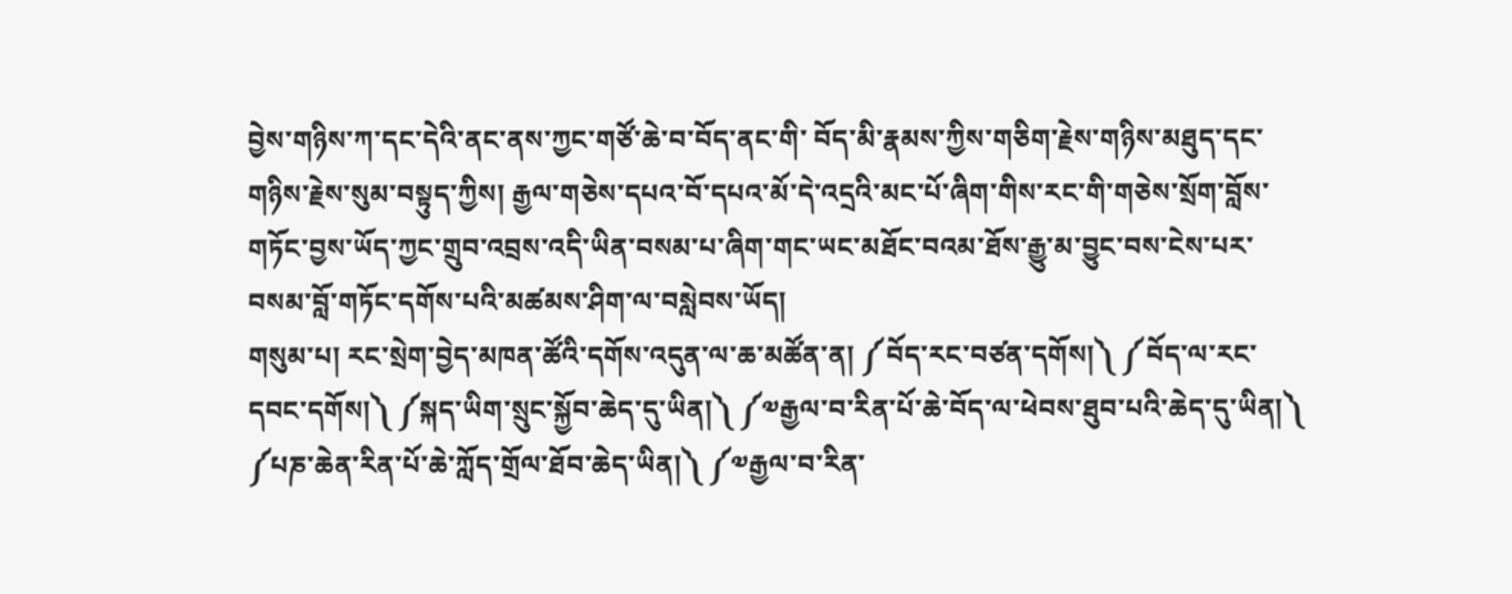བྱེས་གཉིས་ཀ་དང་དེའི་ནང་ནས་ཀྱང་གཙོ་ཆེ་བ་བོད་ནང་གི་ བོད་མི་རྣམས་ཀྱིས་གཅིག་རྗེས་གཉིས་མཐུད་དང་གཉིས་རྗེས་སུམ་བསྟུད་ཀྱིས། རྒྱལ་གཅེས་དཔའ་བོ་དཔའ་མོ་དེ་འདྲའི་མང་པོ་ཞིག་གིས་རང་གི་གཅེས་སྲོག་བློས་གཏོང་བྱས་ཡོད་ཀྱང་གྲུབ་འབྲས་འདི་ཡིན་བསམ་པ་ཞིག་གང་ཡང་མཐོང་བའམ་ཐོས་རྒྱུ་མ་བྱུང་བས་ངེས་པར་བསམ་བློ་གཏོང་དགོས་པའི་མཚམས་ཤིག་ལ་བསླེབས་ཡོད།
གསུམ་པ། རང་སྲེག་བྱེད་མཁན་ཚོའི་དགོས་འདུན་ལ་ཆ་མཚོན་ན། ༼བོད་རང་བཙན་དགོས།༽ ༼བོད་ལ་རང་དབང་དགོས།༽ ༼སྐད་ཡིག་སྲུང་སྐྱོབ་ཆེད་དུ་ཡིན།༽ ༼༧རྒྱལ་བ་རིན་པོ་ཆེ་བོད་ལ་ཕེབས་ཐུབ་པའི་ཆེད་དུ་ཡིན།༽ ༼པཎ་ཆེན་རིན་པོ་ཆེ་ཀློད་གྲོལ་ཐོབ་ཆེད་ཡིན།༽ ༼༧རྒྱལ་བ་རིན་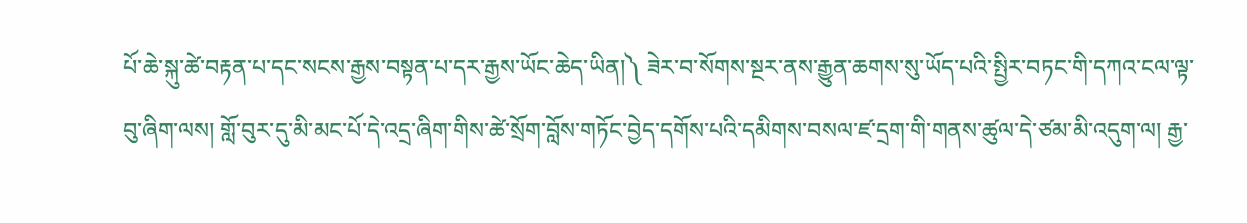པོ་ཆེ་སྐུ་ཚེ་བརྟན་པ་དང་སངས་རྒྱས་བསྟན་པ་དར་རྒྱས་ཡོང་ཆེད་ཡིན།༽ ཟེར་བ་སོགས་སྔར་ནས་རྒྱུན་ཆགས་སུ་ཡོད་པའི་སྤྱིར་བཏང་གི་དཀའ་ངལ་ལྟ་བུ་ཞིག་ལས། གློ་བུར་དུ་མི་མང་པོ་དེ་འདྲ་ཞིག་གིས་ཚེ་སྲོག་བློས་གཏོང་བྱེད་དགོས་པའི་དམིགས་བསལ་ཛ་དྲག་གི་གནས་ཚུལ་དེ་ཙམ་མི་འདུག་ལ། རྒྱ་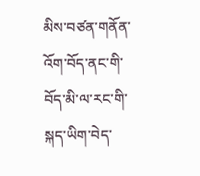མིས་བཙན་གནོན་འོག་བོད་ནང་གི་བོད་མི་ལ་རང་གི་སྐད་ཡིག་བེད་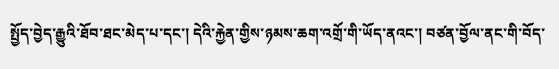སྤྱོད་བྱེད་རྒྱུའི་ཐོབ་ཐང་མེད་པ་དང་། དེའི་རྐྱེན་གྱིས་ཉམས་ཆག་འགྲོ་གི་ཡོད་ནའང་། བཙན་བྱོལ་ནང་གི་བོད་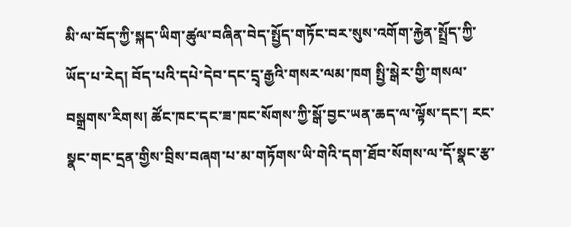མི་ལ་བོད་ཀྱི་སྐད་ཡིག་ཚུལ་བཞིན་བེད་སྤྱོད་གཏོང་བར་སུས་འགོག་རྐྱེན་སྤྲོད་ཀྱི་ཡོད་པ་རེད། བོད་པའི་དཔེ་དེབ་དང་དྲྭ་རྒྱའི་གསར་ལམ་ཁག སྤྱི་སྒེར་གྱི་གསལ་བསྒྲགས་རིགས། ཚོང་ཁང་དང་ཟ་ཁང་སོགས་ཀྱི་སྒོ་བྱང་ཡན་ཆད་ལ་ལྟོས་དང་། རང་སྣང་གང་དྲན་གྱིས་བྲིས་བཞག་པ་མ་གཏོགས་ཡི་གེའི་དག་ཐོབ་སོགས་ལ་དོ་སྣང་རྩ་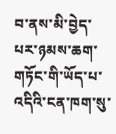བ་ནས་མི་བྱེད་པར་ཉམས་ཆག་གཏོང་གི་ཡོད་པ་འདིའི་ངན་ཁག་སུ་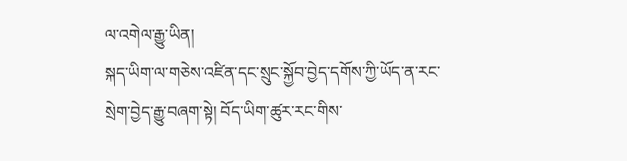ལ་འགེལ་རྒྱུ་ཡིན།
སྐད་ཡིག་ལ་གཅེས་འཛིན་དང་སྲུང་སྐྱོབ་བྱེད་དགོས་ཀྱི་ཡོད་ན་རང་སྲེག་བྱེད་རྒྱུ་བཞག་སྟེ། བོད་ཡིག་ཚུར་རང་གིས་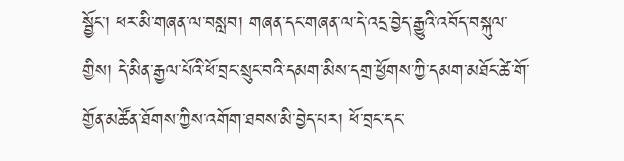སྦྱོང་། ཕར་མི་གཞན་ལ་བསླབ། གཞན་དང་གཞན་ལ་དེ་འདྲ་བྱེད་རྒྱུའི་འབོད་བསྐུལ་གྱིས། དེ་མིན་རྒྱལ་པོའི་ཕོ་བྲང་སྲུང་བའི་དམག་མིས་དགྲ་ཕྱོགས་ཀྱི་དམག་མཐོང་ཚེ་གོ་གྱོན་མཚོན་ཐོགས་ཀྱིས་འགོག་ཐབས་མི་བྱེད་པར། ཕོ་བྲང་དང་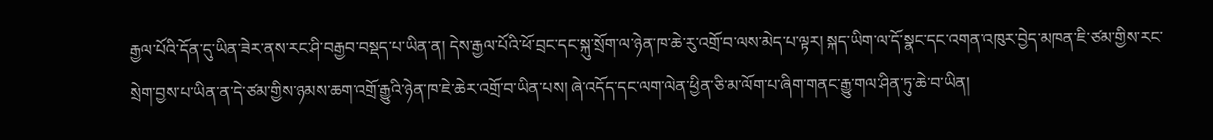རྒྱལ་པོའི་དོན་དུ་ཡིན་ཟེར་ནས་རང་ཤི་བརྒྱབ་བསྡད་པ་ཡིན་ན། དེས་རྒྱལ་པོའི་ཕོ་བྲང་དང་སྐུ་སྲོག་ལ་ཉེན་ཁ་ཆེ་རུ་འགྲོ་བ་ལས་མེད་པ་ལྟར། སྐད་ཡིག་ལ་དོ་སྣང་དང་འགན་འཁུར་བྱེད་མཁན་ཇི་ཙམ་གྱིས་རང་སྲེག་བྱས་པ་ཡིན་ན་དེ་ཙམ་གྱིས་ཉམས་ཆག་འགྲོ་རྒྱུའི་ཉེན་ཁ་ཇེ་ཆེར་འགྲོ་བ་ཡིན་པས། ཞེ་འདོད་དང་ལག་ལེན་ཕྱིན་ཅི་མ་ལོག་པ་ཞིག་གནང་རྒྱུ་གལ་ཤིན་ཏུ་ཆེ་བ་ཡིན།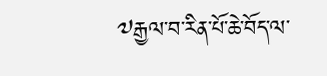༧རྒྱལ་བ་རིན་པོ་ཆེ་བོད་ལ་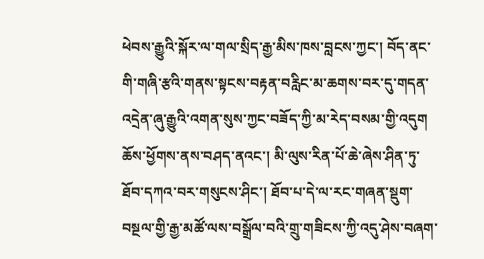ཕེབས་རྒྱུའི་སྐོར་ལ་གལ་སྲིད་རྒྱ་མིས་ཁས་བླངས་ཀྱང་། བོད་ནང་གི་གཞི་རྩའི་གནས་སྟངས་བརྟན་བརླིང་མ་ཆགས་བར་དུ་གདན་འདྲེན་ཞུ་རྒྱུའི་འགན་སུས་ཀྱང་བཟོད་ཀྱི་མ་རེད་བསམ་གྱི་འདུག ཆོས་ཕྱོགས་ནས་བཤད་ནའང་། མི་ལུས་རིན་པོ་ཆེ་ཞེས་ཤིན་ཏུ་ཐོབ་དཀའ་བར་གསུངས་ཤིང་། ཐོབ་པ་དེ་ལ་རང་གཞན་སྡུག་བསྔལ་གྱི་རྒྱ་མཚོ་ལས་བསྒྲོལ་བའི་གྲུ་གཟིངས་ཀྱི་འདུ་ཤེས་བཞག་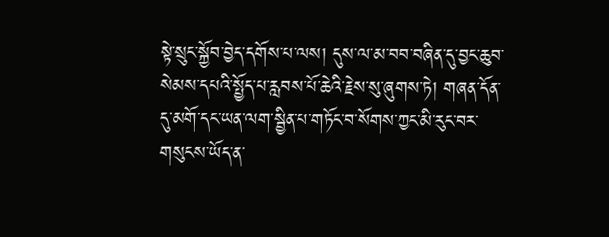སྟེ་སྲུང་སྐྱོབ་བྱེད་དགོས་པ་ལས། དུས་ལ་མ་བབ་བཞིན་དུ་བྱང་ཆུབ་སེམས་དཔའི་སྤྱོད་པ་རླབས་པོ་ཆེའི་རྗེས་སུ་ཞུགས་ཏེ། གཞན་དོན་དུ་མགོ་དང་ཡན་ལག་སྦྱིན་པ་གཏོང་བ་སོགས་ཀྱང་མི་རུང་བར་གསུངས་ཡོད་ན་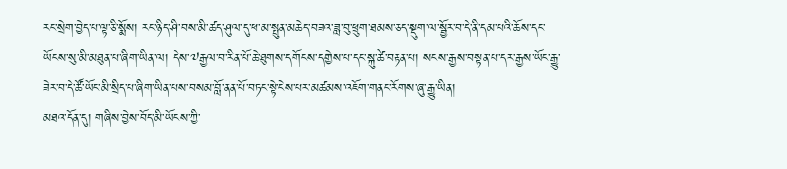རང་སྲེག་བྱེད་པ་ལྟ་ཅི་སྨོས། རང་ཉིད་ཤི་བས་མི་ཚད་ཤུལ་དུ་ཕ་མ་སྤུན་མཆེད་བཟའ་ཟླ་བུ་ཕྲུག་ཐམས་ཅད་སྡུག་ལ་སྦྱོར་བ་དེ་ནི་དམ་པའི་ཆོས་དང་ཡོངས་སུ་མི་མཐུན་པ་ཞིག་ཡིན་ལ། དེས་༧རྒྱལ་བ་རིན་པོ་ཆེ་ཐུགས་དགོངས་དགྱེས་པ་དང་སྐུ་ཚེ་བརྟན་པ། སངས་རྒྱས་བསྟན་པ་དར་རྒྱས་ཡོང་རྒྱུ་ཟེར་བ་དེ་ཚོ་ཡོང་མི་སྲིད་པ་ཞིག་ཡིན་པས་བསམ་བློ་ནན་པོ་བཏང་སྟེ་ངེས་པར་མཚམས་འཇོག་གནང་རོགས་ཞུ་རྒྱུ་ཡིན།
མཐའ་དོན་དུ། གཞིས་བྱེས་བོད་མི་ཡོངས་ཀྱི་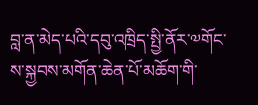བླ་ན་མེད་པའི་དབུ་འཁྲིད་སྤྱི་ནོར་༧གོང་ས་སྐྱབས་མགོན་ཆེན་པོ་མཆོག་གི་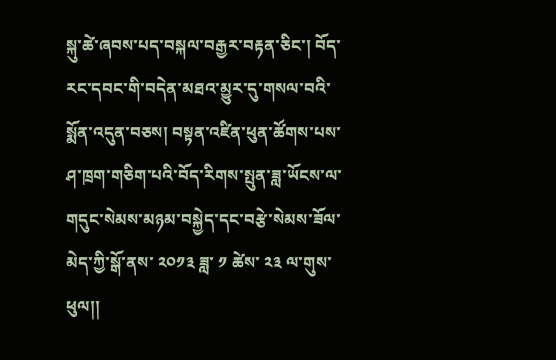སྐུ་ཚེ་ཞབས་པད་བསྐལ་བརྒྱར་བརྟན་ཅིང་། བོད་རང་དབང་གི་བདེན་མཐའ་མྱུར་དུ་གསལ་བའི་སྨོན་འདུན་བཅས། བསྟན་འཛིན་ཕུན་ཚོགས་པས་ཤ་ཁྲག་གཅིག་པའི་བོད་རིགས་སྤུན་ཟླ་ཡོངས་ལ་གདུང་སེམས་མཉམ་བསྐྱེད་དང་བརྩེ་སེམས་ཟོལ་མེད་ཀྱི་སྒོ་ནས་ ༢༠༡༣ ཟླ་ ༡ ཚེས་ ༢༣ ལ་གུས་ཕུལ།།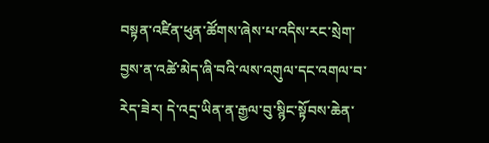བསྟན་འཛིན་ཕུན་ཚོགས་ཞེས་པ་འདིས་རང་སྲེག་བྱས་ན་འཚེ་མེད་ཞི་བའི་ལས་འགུལ་དང་འགལ་བ་རེད་ཟེར། དེ་འདྲ་ཡིན་ན་རྒྱལ་བུ་སྙིང་སྟོབས་ཆེན་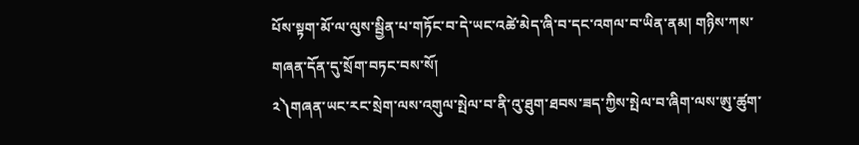པོས་སྟག་མོ་ལ་ལུས་སྦྱིན་པ་གཏོང་བ་དེ་ཡང་འཚེ་མེད་ཞི་བ་དང་འགལ་བ་ཡིན་ནམ། གཉིས་ཀས་གཞན་དོན་དུ་སྲོག་བཏང་བས་སོ།
༢༽གཞན་ཡང་རང་སྲེག་ལས་འགུལ་སྤེལ་བ་ནི་འུ་ཐུག་ཐབས་ཟད་ཀྱིས་སྤེལ་བ་ཞིག་ལས་ཨུ་ཚུག་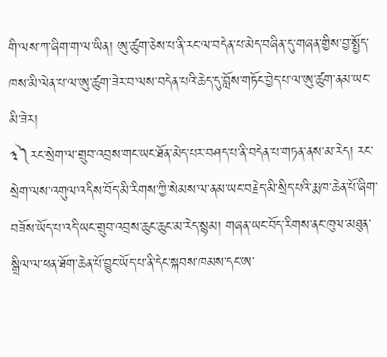གི་ལས་ཀ་ཞིག་ག་ལ་ཡིན། ཨུ་ཚུག་ཅེས་པ་ནི་རང་ལ་བདེན་པ་མེད་བཞིན་དུ་གཞན་གྱིས་བྱ་སྤྱོད་ཁས་མི་ལེན་པ་ལ་ཨུ་ཚུག་ཟེར་བ་ལས་བདེན་པའི་ཆེད་དུ་བློས་གཏོང་བྱེད་པ་ལ་ཨུ་ཚུག་ནམ་ཡང་མི་ཟེར།
༣༽རང་སྲེག་ལ་གྲུབ་འབྲས་གང་ཡང་ཐོན་མེད་པར་བཤད་པ་ནི་བདེན་པ་གཏན་ནས་མ་རེད། རང་སྲེག་ལས་འགུལ་འདིས་བོད་མི་རིགས་ཀྱི་སེམས་ལ་ནམ་ཡང་བརྗེད་མི་སྲིད་པའི་རྨ་ཁ་ཆེན་པོ་ཞིག་བཟོས་ཡོད་པ་འདི་ཡང་གྲུབ་འབྲས་ཆུང་ཆུང་མ་རེད་སྙམ། གཞན་ཡང་བོད་རིགས་ནང་ཁུལ་མཐུན་སྒྲིལ་ལ་ཕན་ཐོག་ཆེན་པོ་བྱུང་ཡོད་པ་ནི་དེང་སྐབས་ཁམས་དང་ཨ་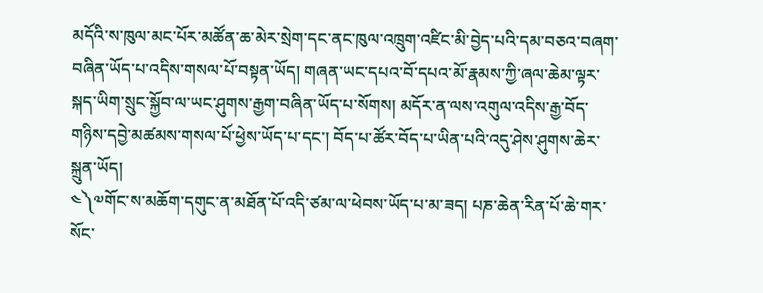མདོའི་ས་ཁུལ་མང་པོར་མཚོན་ཆ་མེར་སྲེག་དང་ནང་ཁུལ་འཁྲུག་འཛིང་མི་བྱེད་པའི་དམ་བཅའ་བཞག་བཞིན་ཡོད་པ་འདིས་གསལ་པོ་བསྟན་ཡོད། གཞན་ཡང་དཔའ་བོ་དཔའ་མོ་རྣམས་ཀྱི་ཞལ་ཆེམ་ལྟར་སྐད་ཡིག་སྲུང་སྐྱོབ་ལ་ཡང་ཤུགས་རྒྱག་བཞིན་ཡོད་པ་སོགས། མདོར་ན་ལས་འགུལ་འདིས་རྒྱ་བོད་གཉིས་དབྱེ་མཚམས་གསལ་པོ་ཕྱེས་ཡོད་པ་དང་། བོད་པ་ཚོར་བོད་པ་ཡིན་པའི་འདུ་ཤེས་ཤུགས་ཆེར་སྐྲུན་ཡོད།
༤༽༧གོང་ས་མཆོག་དགུང་ན་མཐོན་པོ་འདི་ཙམ་ལ་ཕེབས་ཡོད་པ་མ་ཟད། པཎ་ཆེན་རིན་པོ་ཆེ་གར་སོང་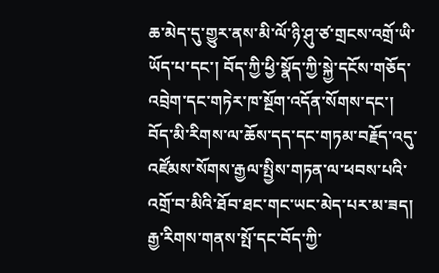ཆ་མེད་དུ་གྱུར་ནས་མི་ལོ་ཉི་ཤུ་ཙ་གྲངས་འགྲོ་ཡི་ཡོད་པ་དང་། བོད་ཀྱི་ཕྱི་སྣོད་ཀྱི་སྐྱེ་དངོས་གཅོད་འབྲེག་དང་གཏེར་ཁ་སྔོག་འདོན་སོགས་དང་། བོད་མི་རིགས་ལ་ཆོས་དད་དང་གཏམ་བརྗོད་འདུ་འཛོམས་སོགས་རྒྱལ་སྤྱིས་གཏན་ལ་ཕབས་པའི་འགྲོ་བ་མིའི་ཐོབ་ཐང་གང་ཡང་མེད་པར་མ་ཟད། རྒྱ་རིགས་གནས་སྤོ་དང་བོད་ཀྱི་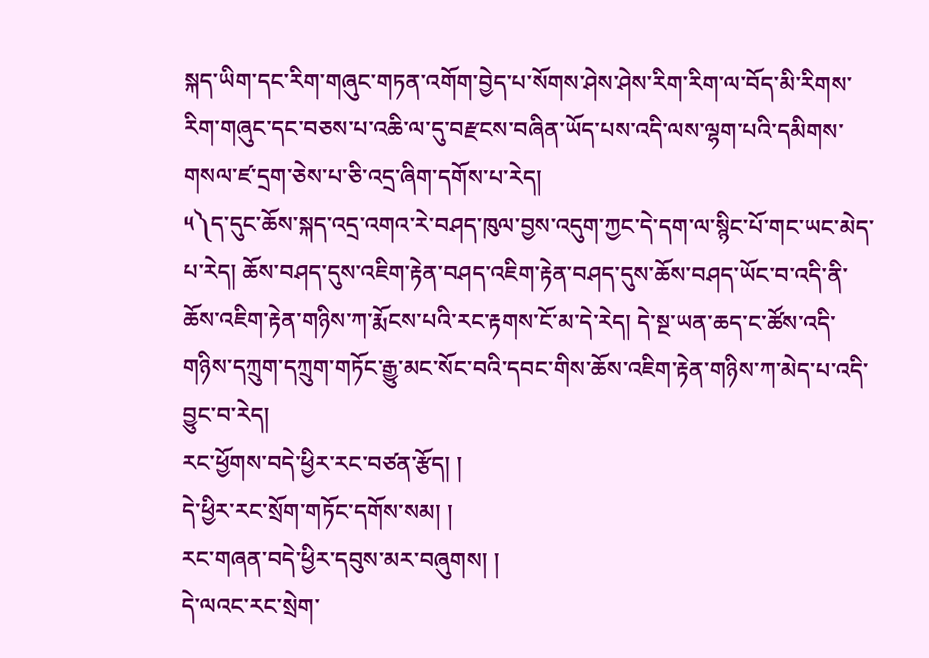སྐད་ཡིག་དང་རིག་གཞུང་གཏན་འགོག་བྱེད་པ་སོགས་ཤེས་ཤེས་རིག་རིག་ལ་བོད་མི་རིགས་རིག་གཞུང་དང་བཅས་པ་འཆི་ལ་དུ་བརྫངས་བཞིན་ཡོད་པས་འདི་ལས་ལྷག་པའི་དམིགས་གསལ་ཛ་དྲག་ཅེས་པ་ཅི་འདྲ་ཞིག་དགོས་པ་རེད།
༥༽ད་དུང་ཆོས་སྐད་འདྲ་འགའ་རེ་བཤད་ཁུལ་བྱས་འདུག་ཀྱང་དེ་དག་ལ་སྙིང་པོ་གང་ཡང་མེད་པ་རེད། ཆོས་བཤད་དུས་འཇིག་རྟེན་བཤད་འཇིག་རྟེན་བཤད་དུས་ཆོས་བཤད་ཡོང་བ་འདི་ནི་ཆོས་འཇིག་རྟེན་གཉིས་ཀ་རྨོངས་པའི་རང་རྟགས་ངོ་མ་དེ་རེད། དེ་སྔ་ཡན་ཆད་ང་ཚོས་འདི་གཉིས་དཀྲུག་དཀྲུག་གཏོང་རྒྱུ་མང་སོང་བའི་དབང་གིས་ཆོས་འཇིག་རྟེན་གཉིས་ཀ་མེད་པ་འདི་བྱུང་བ་རེད།
རང་ཕྱོགས་བདེ་ཕྱིར་རང་བཙན་རྩོད། །
དེ་ཕྱིར་རང་སྲོག་གཏོང་དགོས་སམ། །
རང་གཞན་བདེ་ཕྱིར་དབུས་མར་བཞུགས། །
དེ་ལའང་རང་སྲེག་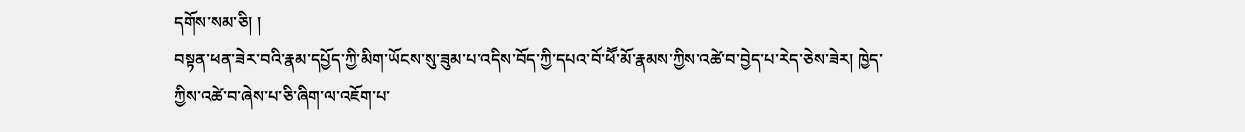དགོས་སམ་ཅི། །
བསྟན་ཕན་ཟེར་བའི་རྣམ་དཔྱོད་ཀྱི་མིག་ཡོངས་སུ་ཟུམ་པ་འདིས་བོད་ཀྱི་དཔའ་བོ་ཕཽ་མོ་རྣམས་ཀྱིས་འཚེ་བ་བྱེད་པ་རེད་ཅེས་ཟེར། ཁྱེད་ཀྱིས་འཚེ་བ་ཞེས་པ་ཅི་ཞིག་ལ་འཇོག་པ་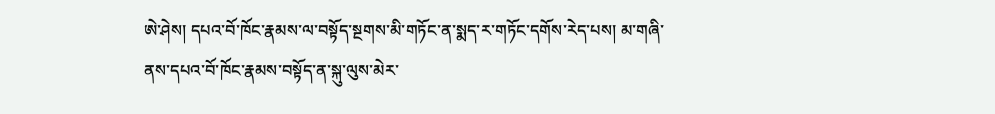ཨེ་ཤེས། དཔའ་བོ་ཁོང་རྣམས་ལ་བསྟོད་སྔགས་མི་གཏོང་ན་སྨད་ར་གཏོང་དགོས་རེད་པས། མ་གཞི་ནས་དཔའ་བོ་ཁོང་རྣམས་བསྟོད་ན་སྐུ་ལུས་མེར་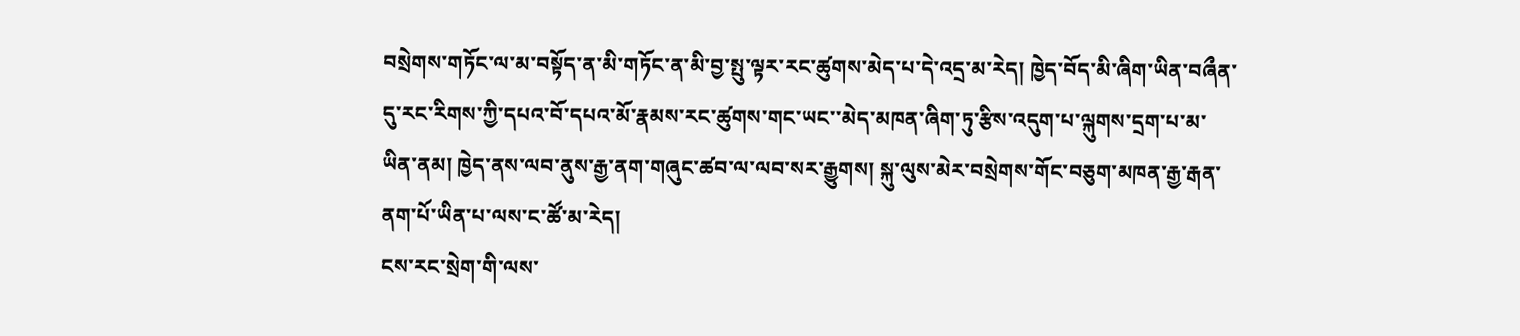བསྲེགས་གཏོང་ལ་མ་བསྟོད་ན་མི་གཏོང་ན་མི་བྱ་སྤུ་ལྟར་རང་ཚུགས་མེད་པ་དེ་འདྲ་མ་རེད། ཁྱེད་བོད་མི་ཞིག་ཡིན་བཞྀན་དུ་རང་རིགས་ཀྱི་དཔའ་བོ་དཔའ་མོ་རྣམས་རང་ཚུགས་གང་ཡང་་མེད་མཁན་ཞིག་ཏུ་རྩིས་འདུག་པ་ལྐུགས་དྲག་པ་མ་ཡིན་ནམ། ཁྱེད་ནས་ལབ་ནུས་རྒྱ་ནག་གཞུང་ཚབ་ལ་ལབ་སར་རྒྱུགས། སྐུ་ལུས་མེར་བསྲེགས་གོང་བཅུག་མཁན་རྒྱ་རྒན་ནག་པོ་ཡིན་པ་ལས་ང་ཚོ་མ་རེད།
ངས་རང་སྲེག་གི་ལས་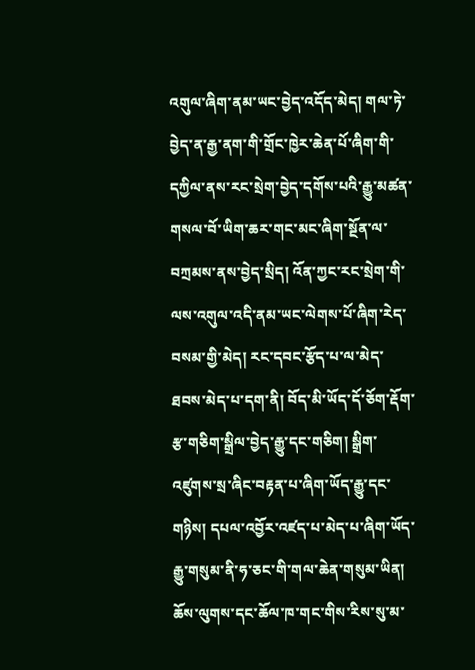འགུལ་ཞིག་ནམ་ཡང་བྱེད་འདོད་མེད། གལ་ཏེ་བྱེད་ན་རྒྱ་ནག་གི་གྲོང་ཁྱེར་ཆེན་པོ་ཞིག་གི་དཀྱིལ་ནས་རང་སྲེག་བྱེད་དགོས་པའི་རྒྱུ་མཚན་གསལ་བོ་ཡིག་ཆར་གང་མང་ཞིག་སྔོན་ལ་བཀྲམས་ནས་བྱེད་སྲིད། འོན་ཀྱང་རང་སྲེག་གི་ལས་འགུལ་འདི་ནམ་ཡང་ལེགས་པོ་ཞིག་རེད་བསམ་གྱི་མེད། རང་དབང་རྩོད་པ་ལ་མེད་ཐབས་མེད་པ་དག་ནི། བོད་མི་ཡོད་དོ་ཅོག་རྡོག་རྩ་གཅིག་སྒྲིལ་བྱེད་རྒྱུ་དང་གཅིག། སྒྲིག་འཛུགས་སྲ་ཞིང་བརྟན་པ་ཞིག་ཡོད་རྒྱུ་དང་གཉིས། དཔལ་འབྱོར་འཛད་པ་མེད་པ་ཞིག་ཡོད་རྒྱུ་གསུམ་ནི་ཧ་ཅང་གི་གལ་ཆེན་གསུམ་ཡིན། ཆོས་ལུགས་དང་ཆོལ་ཁ་གང་གིས་རིས་སུ་མ་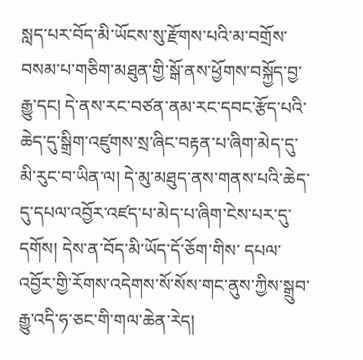སླད་པར་བོད་མི་ཡོངས་སུ་རྫོགས་པའི་མ་བགྲོས་བསམ་པ་གཅིག་མཐུན་གྱི་སྒོ་ནས་ཕྱོགས་བསྐྱོད་བྱ་རྒྱུ་དང། དེ་ནས་རང་བཙན་ནམ་རང་དབང་རྩོད་པའི་ཆེད་དུ་སྒྲིག་འཛུགས་སྲ་ཞིང་བརྟན་པ་ཞིག་མེད་དུ་མི་རུང་བ་ཡིན་ལ། དེ་མུ་མཐུད་ནས་གནས་པའི་ཆེད་དུ་དཔལ་འབྱོར་འཛད་པ་མེད་པ་ཞིག་ངེས་པར་དུ་དགོས། དེས་ན་བོད་མི་ཡོད་དོ་ཅོག་གིས་ དཔལ་འབྱོར་གྱི་རོགས་འདེགས་སོ་སོས་གང་ནུས་ཀྱིས་སྒྲུབ་རྒྱུ་འདི་ཧ་ཅང་གི་གལ་ཆེན་རེད།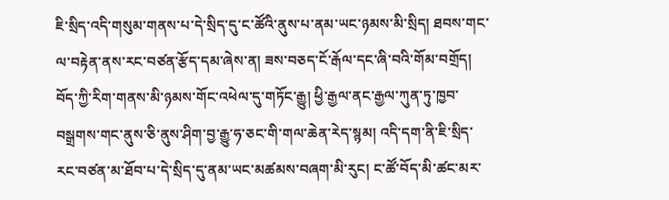ཇི་སྲིད་འདི་གསུམ་གནས་པ་དེ་སྲིད་དུ་ང་ཚོའི་ནུས་པ་ནམ་ཡང་ཉམས་མི་སྲིད། ཐབས་གང་ལ་བརྟེན་ནས་རང་བཙན་རྩོད་དམ་ཞེས་ན། ཟས་བཅད་ངོ་རྒོལ་དང་ཞི་བའི་གོམ་བགྲོད། བོད་ཀྱི་རིག་གནས་མི་ཉམས་གོང་འཕེལ་དུ་གཏོང་རྒྱུ། ཕྱི་རྒྱལ་ནང་རྒྱལ་ཀུན་ཏུ་ཁྱབ་བསྒྲགས་གང་ནུས་ཅི་ནུས་ཤིག་བྱ་རྒྱུ་ཧ་ཅང་གི་གལ་ཆེན་རེད་སྙམ། འདི་དག་ནི་ཇི་སྲིད་རང་བཙན་མ་ཐོབ་པ་དེ་སྲིད་དུ་ནམ་ཡང་མཚམས་བཞག་མི་རུང། ང་ཚོ་བོད་མི་ཚང་མར་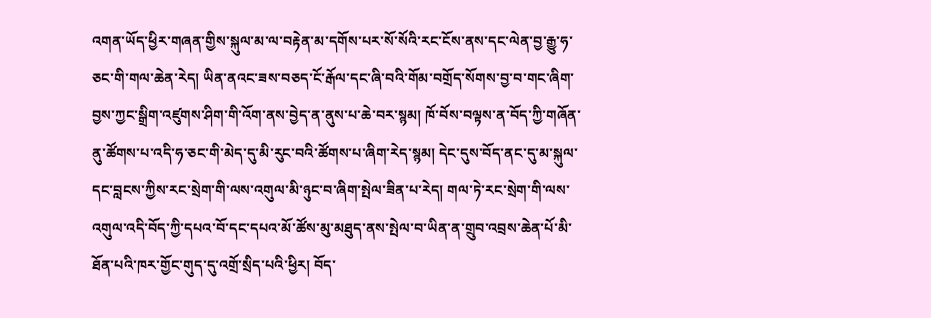འགན་ཡོད་ཕྱིར་གཞན་གྱིས་སྐུལ་མ་ལ་བརྟེན་མ་དགོས་པར་སོ་སོའི་རང་ངོས་ནས་དང་ལེན་བྱ་རྒྱུ་ཧ་ཅང་གི་གལ་ཆེན་རེད། ཡིན་ནའང་ཟས་བཅད་ངོ་རྒོལ་དང་ཞི་བའི་གོམ་བགྲོད་སོགས་བྱ་བ་གང་ཞིག་བྱས་ཀྱང་སྒྲིག་འཛུགས་ཤིག་གི་འོག་ནས་བྱེད་ན་ནུས་པ་ཆེ་བར་སྙམ། ཁོ་བོས་བལྟས་ན་བོད་ཀྱི་གཞོན་ནུ་ཚོགས་པ་འདི་ཧ་ཅང་གི་མེད་དུ་མི་རུང་བའི་ཚོགས་པ་ཞིག་རེད་སྙམ། དེང་དུས་བོད་ནང་དུ་མ་སྐུལ་དང་བླངས་ཀྱིས་རང་སྲེག་གི་ལས་འགུལ་མི་ཉུང་བ་ཞིག་སྤེལ་ཟིན་པ་རེད། གལ་ཏེ་རང་སྲེག་གི་ལས་འགུལ་འདི་བོད་ཀྱི་དཔའ་བོ་དང་དཔའ་མོ་ཚོས་མུ་མཐུད་ནས་སྤེལ་བ་ཡིན་ན་གྲུབ་འབྲས་ཆེན་པོ་མི་ཐོན་པའི་ཁར་གྱོང་གུད་དུ་འགྲོ་སྲིད་པའི་ཕྱིར། བོད་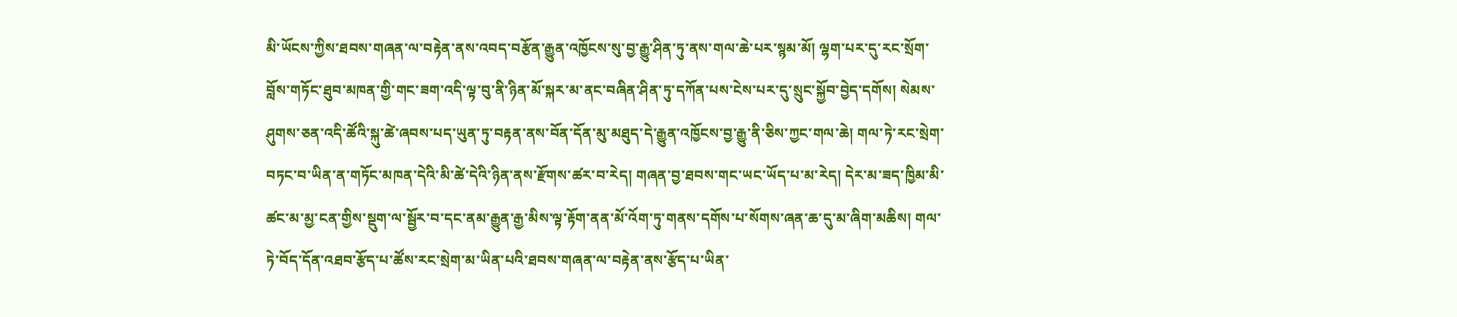མི་ཡོངས་ཀྱིས་ཐབས་གཞན་ལ་བརྟེན་ནས་འབད་བརྩོན་རྒྱུན་འཁྱོངས་སུ་བྱ་རྒྱུ་ཤིན་ཏུ་ནས་གལ་ཆེ་པར་སྙམ་མོ། ལྷག་པར་དུ་རང་སྲོག་བློས་གཏོང་ཐུབ་མཁན་གྱི་གང་ཟག་འདི་ལྟ་བུ་ནི་ཉིན་མོ་སྐར་མ་ནང་བཞིན་ཤིན་ཏུ་དཀོན་པས་ངེས་པར་དུ་སྲུང་སྐྱོབ་བྱེད་དགོས། སེམས་ཤུགས་ཅན་འདི་ཚོའི་སྐུ་ཚེ་ཞབས་པད་ཡུན་ཏུ་བརྟན་ནས་བོན་དོན་མུ་མཐུད་དེ་རྒྱུན་འཁྱོངས་བྱ་རྒྱུ་ནི་ཅིས་ཀྱང་གལ་ཆེ། གལ་ཏེ་རང་སྲེག་བཏང་བ་ཡིན་ན་གཏོང་མཁན་དེའི་མི་ཚེ་དེའི་ཉིན་ནས་རྫོགས་ཚར་བ་རེད། གཞན་བྱ་ཐབས་གང་ཡང་ཡོད་པ་མ་རེད། དེར་མ་ཟད་ཁྱིམ་མི་ཚང་མ་མྱ་ངན་གྱིས་སྡུག་ལ་སྦྱོར་བ་དང་ནམ་རྒྱུན་རྒྱ་མིས་ལྟ་རྟོག་ནན་མོ་འོག་ཏུ་གནས་དགོས་པ་སོགས་ཞན་ཆ་དུ་མ་ཞིག་མཆིས། གལ་ཏེ་བོད་དོན་འཐབ་རྩོད་པ་ཚོས་རང་སྲེག་མ་ཡིན་པའི་ཐབས་གཞན་ལ་བརྟེན་ནས་རྩོད་པ་ཡིན་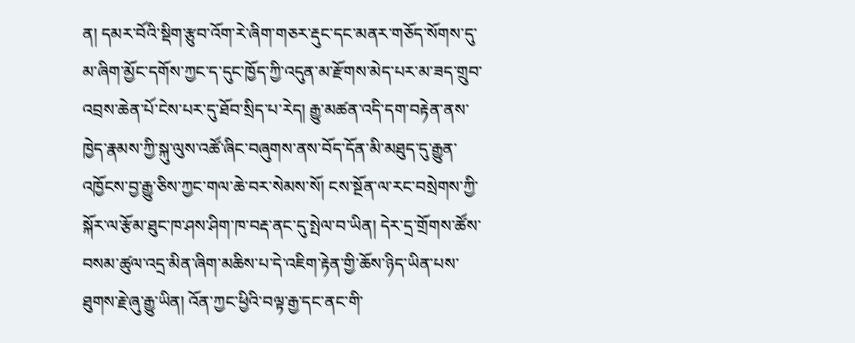ན། དམར་བོའི་སྡིག་རྩུབ་འོག་རེ་ཞིག་གཅར་རྡུང་དང་མནར་གཅོད་སོགས་དུ་མ་ཞིག་མྱོང་དགོས་ཀྱང་ད་དུང་ཁྱོད་ཀྱི་འདུན་མ་རྫོགས་མེད་པར་མ་ཟད་གྲུབ་འབྲས་ཆེན་པོ་ངེས་པར་དུ་ཐོབ་སྲིད་པ་རེད། རྒྱུ་མཚན་འདི་དག་བརྟེན་ནས་ཁྱེད་རྣམས་ཀྱི་སྐུ་ལུས་འཚོ་ཞིང་བཞུགས་ནས་བོད་དོན་མི་མཐུད་དུ་རྒྱུན་འཁྱོངས་བྱ་རྒྱུ་ཅིས་ཀྱང་གལ་ཆེ་བར་སེམས་སོ། ངས་སྔོན་ལ་རང་བསྲེགས་ཀྱི་སྐོར་ལ་རྩོམ་ཐུང་ཁ་ཤས་ཤིག་ཁ་བརྡ་ནང་དུ་སྤེལ་བ་ཡིན། དེར་དྲ་གྲོགས་ཚོས་བསམ་ཚུལ་འདྲ་མིན་ཞིག་མཆིས་པ་དེ་འཇིག་རྟེན་གྱི་ཆོས་ཉིད་ཡིན་པས་ཐུགས་རྗེ་ཞུ་རྒྱུ་ཡིན། འོན་ཀྱང་ཕྱིའི་བལྟ་རྒྱ་དང་ནང་གི་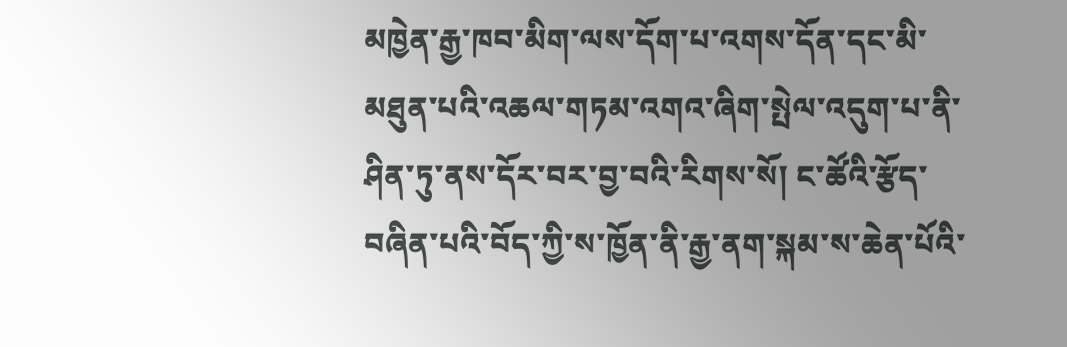མཁྱེན་རྒྱ་ཁབ་མིག་ལས་དོག་པ་འགས་དོན་དང་མི་མཐུན་པའི་འཆལ་གཏམ་འགའ་ཞིག་སྤེལ་འདུག་པ་ནི་ཤིན་ཏུ་ནས་དོར་བར་བྱ་བའི་རིགས་སོ། ང་ཚོའི་རྩོད་བཞིན་པའི་བོད་ཀྱི་ས་ཁྱོན་ནི་རྒྱ་ནག་སྐམ་ས་ཆེན་པོའི་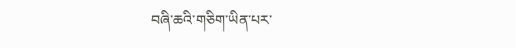བཞི་ཆའི་གཅིག་ཡིན་པར་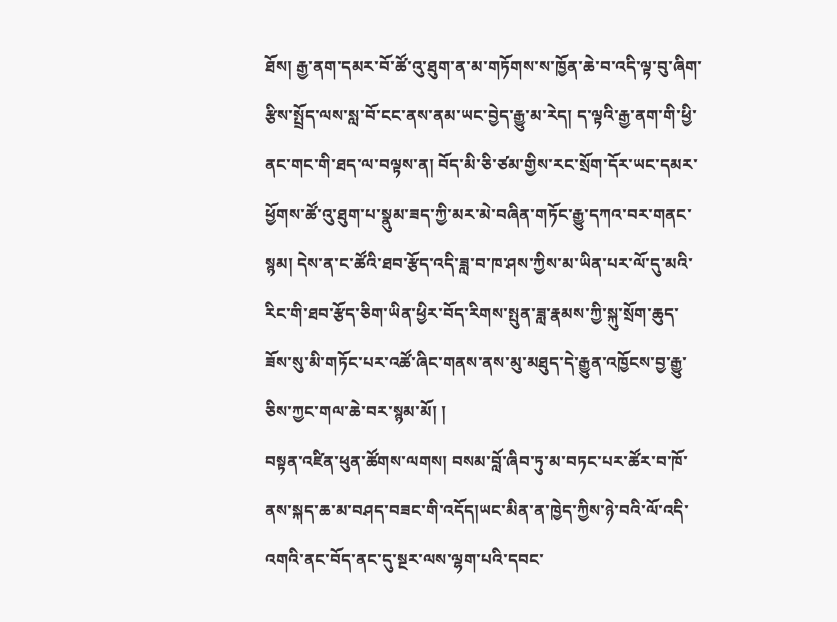ཐོས། རྒྱ་ནག་དམར་བོ་ཚོ་འུ་ཐུག་ན་མ་གཏོགས་ས་ཁྱོན་ཆེ་བ་འདི་ལྟ་བུ་ཞིག་རྩིས་སྤྲོད་ལས་སླ་བོ་ངང་ནས་ནམ་ཡང་བྱེད་རྒྱུ་མ་རེད། ད་ལྟའི་རྒྱ་ནག་གི་ཕྱི་ནང་གང་གི་ཐད་ལ་བལྟས་ན། བོད་མི་ཅི་ཙམ་གྱིས་རང་སྲོག་དོར་ཡང་དམར་ཕྱོགས་ཚོ་འུ་ཐུག་པ་སྣུམ་ཟད་ཀྱི་མར་མེ་བཞིན་གཏོང་རྒྱུ་དཀའ་བར་གནང་སྙམ། དེས་ན་ང་ཚོའི་ཐབ་རྩོད་འདི་ཟླ་བ་ཁ་ཤས་ཀྱིས་མ་ཡིན་པར་ལོ་དུ་མའི་རིང་གི་ཐབ་རྩོད་ཅིག་ཡིན་ཕྱིར་བོད་རིགས་སྤུན་ཟླ་རྣམས་ཀྱི་སྐུ་སྲོག་ཆུད་ཟོས་སུ་མི་གཏོང་པར་འཚོ་ཞིང་གནས་ནས་མུ་མཐུད་དེ་རྒྱུན་འཁྱོངས་བྱ་རྒྱུ་ཅིས་ཀྱང་གལ་ཆེ་བར་སྙམ་མོ། །
བསྟན་འཛིན་ཕུན་ཚོགས་ལགས། བསམ་བློ་ཞིབ་ཏུ་མ་བཏང་པར་ཚོར་བ་ཁོ་ནས་སྐད་ཆ་མ་བཤད་བཟང་གི་འདོད།ཡང་མིན་ན་ཁྱེད་ཀྱིས་ཉེ་བའི་ལོ་འདི་འགའི་ནང་བོད་ནང་དུ་སྔར་ལས་ལྷག་པའི་དབང་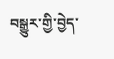བསྒྱུར་གྱི་བྱེད་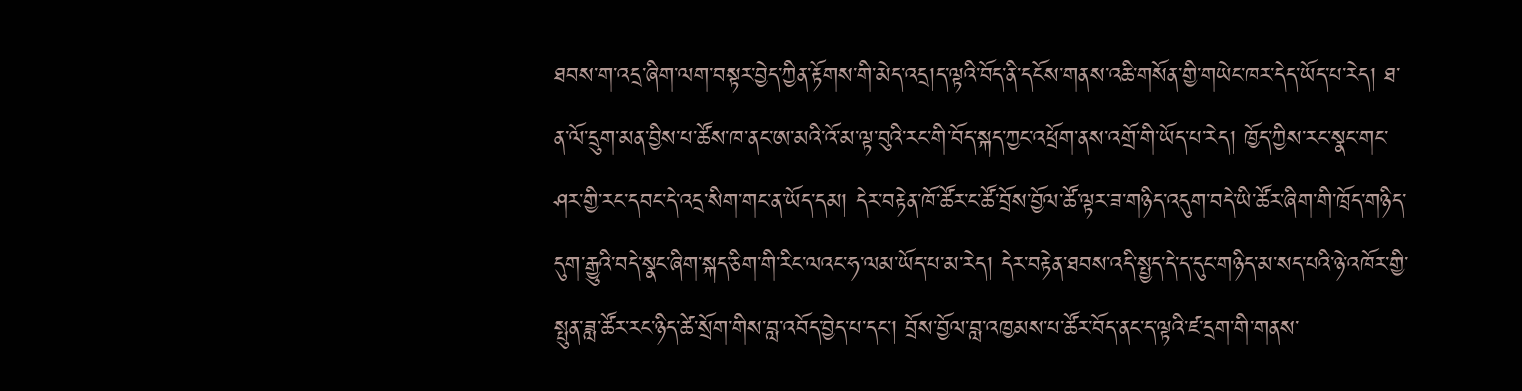ཐབས་ག་འདྲ་ཞིག་ལག་བསྟར་བྱེད་ཀྱིན་རྟོགས་གི་མེད་འདྲ།ད་ལྟའི་བོད་ནི་དངོས་གནས་འཆི་གསོན་གྱི་གཡེང་ཁར་དེད་ཡོད་པ་རེད། ཐ་ན་ལོ་དྲུག་མན་བྱིས་པ་ཚོས་ཁ་ནང་ཨ་མའི་འོ་མ་ལྟ་བུའི་རང་གི་བོད་སྐད་ཀྱང་འཕྲོག་ནས་འགྲོ་གི་ཡོད་པ་རེད། ཁྱོད་ཀྱིས་རང་སྣང་གང་ཤར་གྱི་རང་དབང་དེ་འདྲ་སིག་གང་ན་ཡོད་དམ། དེར་བརྟེན་ཁོ་ཚོར་ང་ཚོ་བྲོས་བྱོལ་ཚོ་ལྟར་ཟ་གཉིད་འདུག་བདེ་ཡི་ཚོར་ཞིག་གི་ཁྲོད་གཉིད་དུག་རྒྱུའི་བདེ་སྣང་ཞིག་སྐད་ཅིག་གི་རིང་ལའང་ཧ་ལམ་ཡོད་པ་མ་རེད། དེར་བརྟེན་ཐབས་འདི་སྤྱད་དེ་ད་དུང་གཉིད་མ་སད་པའི་ཉེ་འཁོར་གྱི་སྤུན་ཟླ་ཚོར་རང་ཉིད་ཚེ་སྲོག་གིས་བླ་འབོད་བྱེད་པ་དང་། བྲོས་བྱོལ་བླ་འཁྱམས་པ་ཚོར་བོད་ནང་ད་ལྟའི་ཛ་དྲག་གི་གནས་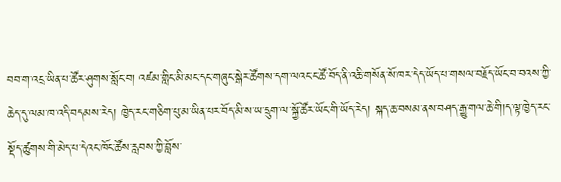བབ་ག་འངྲ་ཡིན་པ་ཚོར་ཤུགས་སློང་བ། འཛམ་གླིང་མི་མང་དང་གཞུང་སྒེར་ཚོགས་དག་ལའང་ང་ཚོ་བོད་ནི་འཆི་གསོན་སོ་ཁར་དེད་ཡོད་པ་གསལ་བརྗོད་ཡོང་བ་བའས་ཀྱི་ཆེད་དུ་ལམ་ཁ་འདི་བདམས་རེད། ཁྱེད་རང་གཅིག་པུ་མ་ཡིན་པར་བོད་མི་ས་ཡ་དྲུག་ལ་སྐྱོ་ཚོར་ཡོང་གི་ཡོད་རེད། སྐད་ཆ་བསམ་ནས་བཤད་རྒྱུ་གལ་ཆེ་གི།ད་ལྟ་ཁྱེད་རང་སྡོད་ཚུགས་གི་མེད་པ་དེའང་ཁོང་ཚོས་རླབས་ཀྱི་བློས་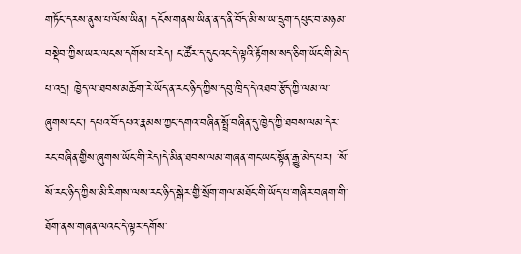གཏོང་དརས་ནུས་པ་ལོས་ཡིན། དངོས་གནས་ཡིན་ན་ད་ནི་བོད་མི་ས་ཡ་དྲུག་དཔུང་བ་མཉམ་བསྡེབ་ཀྱིས་ཡར་ལངས་དགོས་པ་རེད། ང་ཚོར་ད་དུང་འང་དེ་ལྟའི་རྟོགས་སད་ཅིག་ཡོང་གི་མེད་པ་འདྲ། ཁྱེད་ལ་ཐབས་མཆོག་རེ་ཡོད་ན་རང་ཉིད་ཀྱིས་དབུ་ཁྲིད་དེ་འཐབ་རྩོད་ཀྱི་ལམ་ལ་ཞུགས་ངང་། དཔའ་བོ་དཔའ་རྣམས་ཀྱང་དགའ་བཞིན་སྤྲོ་བཞིན་དུ་ཁྱེད་ཀྱི་ཐབས་ལམ་དེར་རང་བཞིན་གྱིས་ཞུགས་ཡོང་གི་རེད།དེ་མིན་ཐབས་ལམ་གཞན་གང་ཡང་སྟོན་རྒྱུ་མེད་པར། ་སོ་སོ་རང་ཉིད་ཀྱིས་མི་རིགས་ལས་རང་ཉིད་སྒེར་གྱི་སྲོག་གལ་མཐོང་གི་ཡོད་པ་གཞིར་བཞག་གི་ཐོག་ནས་གཞན་ལའང་དེ་ལྟར་དགོས་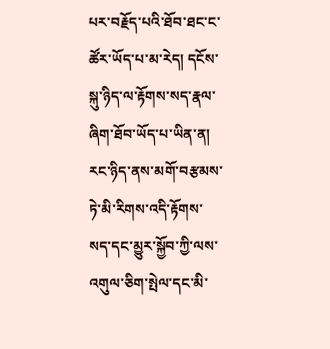པར་བརྗོད་པའི་ཐོབ་ཐང་ང་ཚོར་ཡོད་པ་མ་རེད། དངོས་སྐུ་ཉིད་ལ་རྟོགས་སད་རྣལ་ཞིག་ཐོབ་ཡོད་པ་ཡིན་ན། རང་ཉིད་ནས་མགོ་བརྩམས་ཏེ་མི་རིགས་འདི་རྟོགས་སད་དང་མྱུར་སྐྱོབ་ཀྱི་ལས་འགུལ་ཅིག་སྤེལ་དང་མི་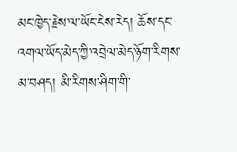མང་ཁྱེད་རྗེས་ལ་ཡོང་ངེས་རེད། ཆོས་དང་འགལ་ཡོད་མེད་ཀྱི་འབྲེལ་མེད་ཉོག་རིགས་མ་བཤད། མི་རིགས་ཤིག་གི་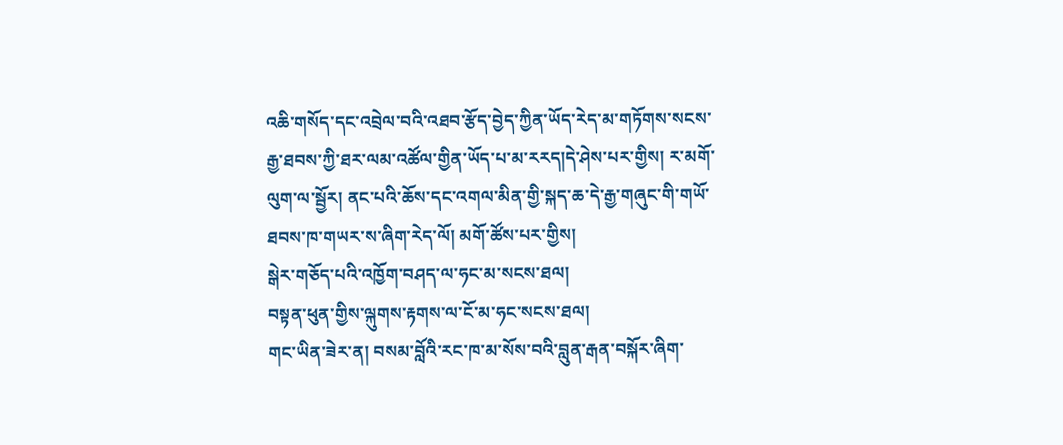འཆི་གསོད་དང་འབྲེལ་བའི་འཐབ་རྩོད་བྱེད་ཀྱིན་ཡོད་རེད་མ་གཏོགས་སངས་རྒྱ་ཐབས་ཀྱི་ཐར་ལམ་འཚོལ་གྱིན་ཡོད་པ་མ་རརད།དེ་ཤེས་པར་གྱིས། ར་མགོ་ལུག་ལ་སྦྱོར། ནང་པའི་ཆོས་དང་འགལ་མིན་གྱི་སྐད་ཆ་དེ་རྒྱ་གཞུང་གི་གཡོ་ཐབས་ཁ་གཡར་ས་ཞིག་རེད་ལོ། མགོ་ཚོས་པར་གྱིས།
སྒེར་གཅོད་པའི་འཁྱོག་བཤད་ལ་ཧང་མ་སངས་ཐལ།
བསྟན་ཕུན་གྱིས་ལྐུགས་རྟགས་ལ་ངོ་མ་ཧང་སངས་ཐལ།
གང་ཡིན་ཟེར་ན། བསམ་བློའི་རང་ཁ་མ་སོས་བའི་བླུན་རྒན་བསྐོར་ཞིག་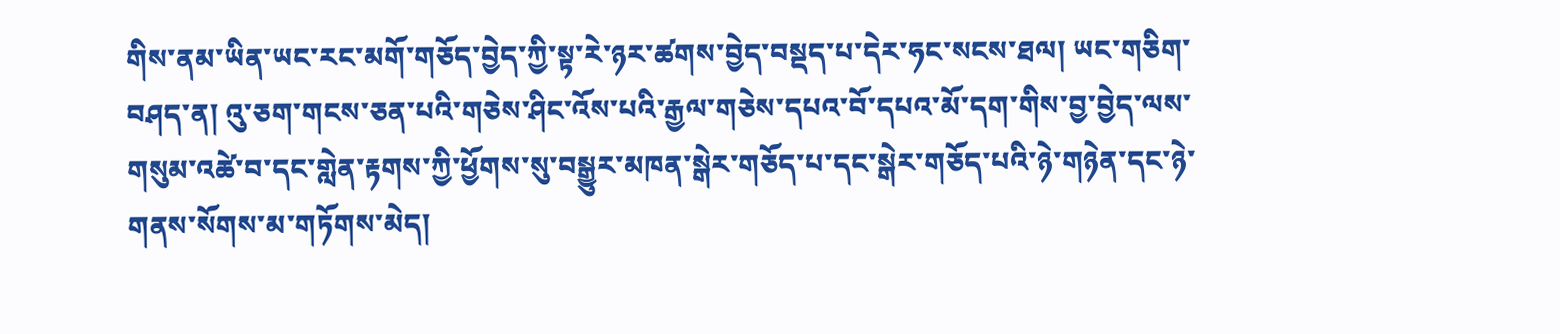གིས་ནམ་ཡིན་ཡང་རང་མགོ་གཅོད་བྱེད་ཀྱི་སྟ་རེ་ཉར་ཚགས་བྱེད་བསྡད་པ་དེར་ཧང་སངས་ཐལ། ཡང་གཅིག་བཤད་ན། འུ་ཅག་གངས་ཅན་པའི་གཅེས་ཤིང་འོས་པའི་རྒྱལ་གཅེས་དཔའ་བོ་དཔའ་མོ་དག་གིས་བྱ་བྱེད་ལས་གསུམ་འཚེ་བ་དང་གླེན་རྟགས་ཀྱི་ཕྱོགས་སུ་བསྒྱུར་མཁན་སྒེར་གཅོད་པ་དང་སྒེར་གཅོད་པའི་ཉེ་གཉེན་དང་ཉེ་གནས་སོགས་མ་གཏོགས་མེད།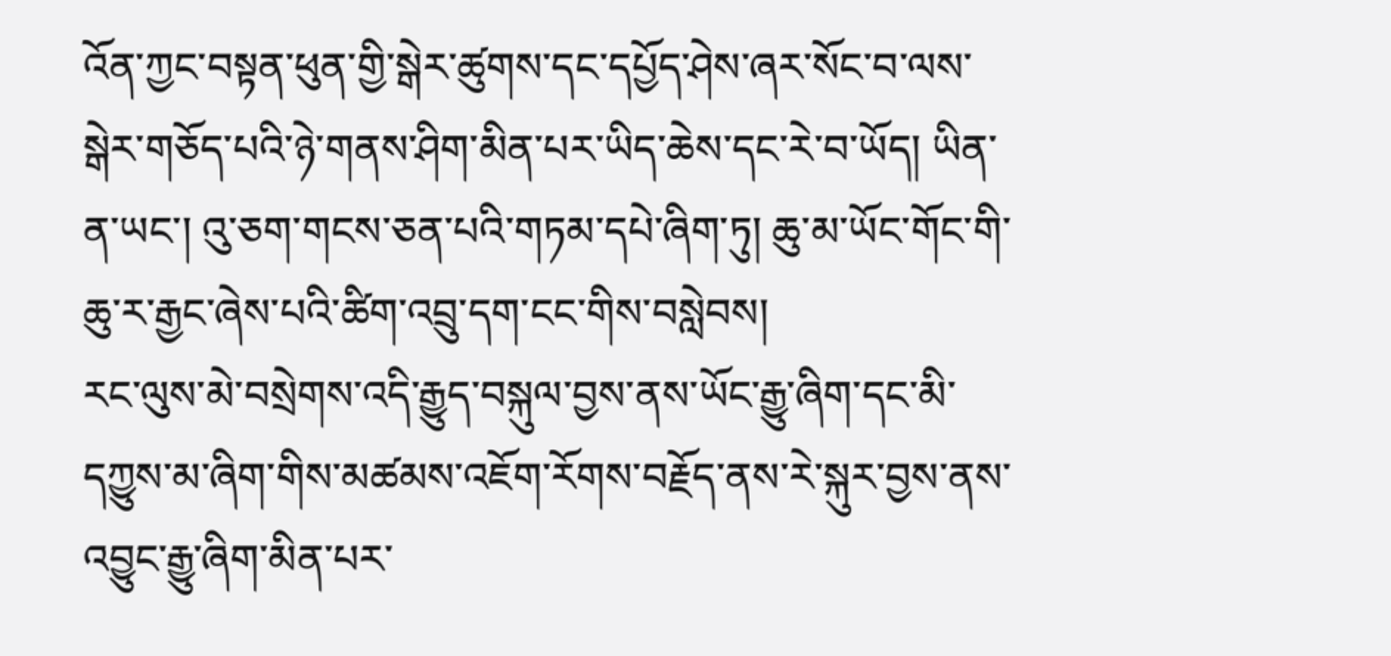འོན་ཀྱང་བསྟན་ཕུན་གྱི་སྒེར་ཚུགས་དང་དཔྱོད་ཤེས་ཞར་སོང་བ་ལས་སྒེར་གཅོད་པའི་ཉེ་གནས་ཤིག་མིན་པར་ཡིད་ཆེས་དང་རེ་བ་ཡོད། ཡིན་ན་ཡང་། འུ་ཅག་གངས་ཅན་པའི་གཏམ་དཔེ་ཞིག་ཏུ། ཆུ་མ་ཡོང་གོང་གི་ཆུ་ར་རྒྱང་ཞེས་པའི་ཚིག་འབྲུ་དག་ངང་གིས་བསླེབས།
རང་ལུས་མེ་བསྲེགས་འདི་རྒྱུད་བསྐུལ་བྱས་ནས་ཡོང་རྒྱུ་ཞིག་དང་མི་དཀྱུས་མ་ཞིག་གིས་མཚམས་འཇོག་རོགས་བརྗོད་ནས་རེ་སྐུར་བྱས་ནས་འབྱུང་རྒྱུ་ཞིག་མིན་པར་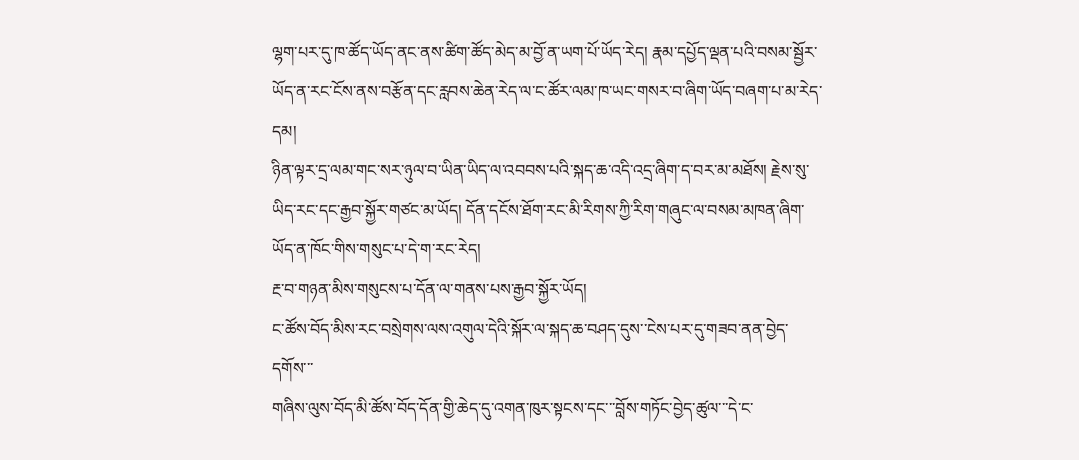ལྷག་པར་དུ་ཁ་ཚོད་ཡོད་ནང་ནས་ཚིག་ཚོད་མེད་མ་བྱོ་ན་ཡག་པོ་ཡོད་རེད། རྣམ་དཔྱོད་ལྡན་པའི་བསམ་སྦྱོར་ཡོད་ན་རང་ངོས་ནས་བརྩོན་དང་རླབས་ཆེན་རེད་ལ་ང་ཚོར་ལམ་ཁ་ཡང་གསར་བ་ཞིག་ཡོད་བཞག་པ་མ་རེད་དམ།
ཉིན་ལྟར་དྲ་ལམ་གང་སར་ཉུལ་བ་ཡིན་ཡིད་ལ་འབབས་པའི་སྐད་ཆ་འདི་འདྲ་ཞིག་ད་བར་མ་མཐོས། རྗེས་སུ་ཡིད་རང་དང་རྒྱབ་སྐྱོར་གཙང་མ་ཡོད། དོན་དངོས་ཐོག་རང་མི་རིགས་ཀྱི་རིག་གཞུང་ལ་བསམ་མཁན་ཞིག་ཡོད་ན་ཁོང་གིས་གསུང་པ་དེ་ག་རང་རེད།
རྔ་བ་གཉན་མིས་གསུངས་པ་དོན་ལ་གནས་པས་རྒྱབ་སྐྱོར་ཡོད།
ང་ཚོས་བོད་མིས་རང་བསྲེགས་ལས་འགུལ་དེའི་སྐོར་ལ་སྐད་ཆ་བཤད་དུས་་ངེས་པར་དུ་གཟབ་ནན་བྱེད་དགོས་་་
གཞིས་ལུས་བོད་མི་ཚོས་བོད་དོན་གྱི་ཆེད་དུ་འགན་ཁུར་སྟངས་དང་་་བློས་གཏོང་བྱེད་ཚུལ་་་དེ་ང་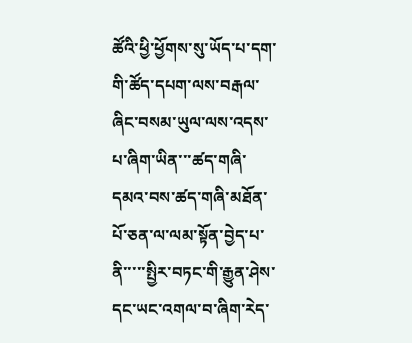ཚོའི་ཕྱི་ཕྱོགས་སུ་ཡོད་པ་དག་གི་ཚོད་དཔག་ལས་བརྒལ་ཞིང་བསམ་ཡུལ་ལས་འདས་པ་ཞིག་ཡིན་་་ཚད་གཞི་དམའ་བས་ཚད་གཞི་མཐོན་པོ་ཅན་ལ་ལམ་སྟོན་བྱེད་པ་ནི་་་་་སྤྱིར་བཏང་གི་རྒྱུན་ཤེས་དང་ཡང་འགལ་བ་ཞིག་རེད་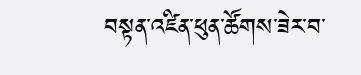བསྟན་འཛིན་ཕུན་ཚོགས་ཟེར་བ་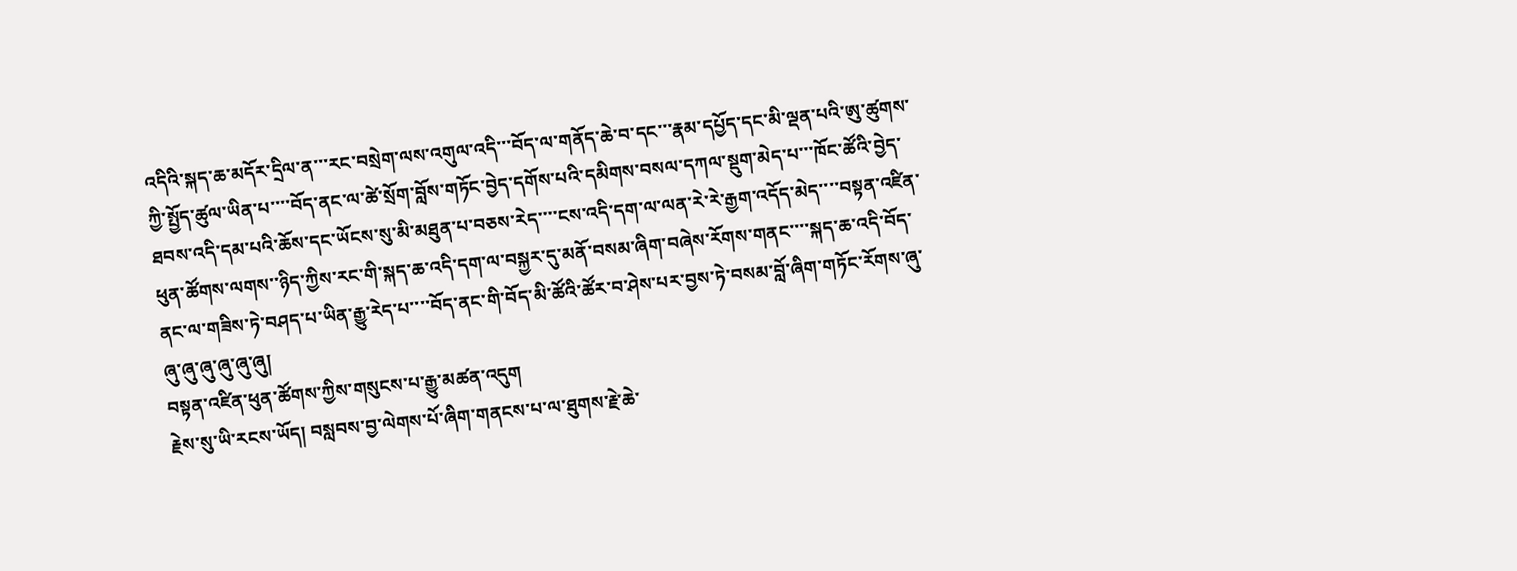འདིའི་སྐད་ཆ་མདོར་དྲིལ་ན་་་རང་བསྲེག་ལས་འགུལ་འདི་་་བོད་ལ་གནོད་ཆེ་བ་དང་་་རྣམ་དཔྱོད་དང་མི་ལྡན་པའི་ཨུ་ཚུགས་ཀྱི་སྤྱོད་ཚུལ་ཡིན་པ་་་་བོད་ནང་ལ་ཚེ་སྲོག་བློས་གཏོང་བྱེད་དགོས་པའི་དམིགས་བསལ་དཀལ་སྡུག་མེད་པ་་་ཁོང་ཚོའི་བྱེད་ཐབས་འདི་དམ་པའི་ཆོས་དང་ཡོངས་སུ་མི་མཐུན་པ་བཅས་རེད་་་་ངས་འདི་དག་ལ་ལན་རེ་རེ་རྒྱག་འདོད་མེད་་་་བསྟན་འཛིན་ཕུན་ཚོགས་ལགས་་ཉིད་ཀྱིས་རང་གི་སྐད་ཆ་འདི་དག་ལ་བསྐྱར་དུ་མནོ་བསམ་ཞིག་བཞེས་རོགས་གནང་་་་སྐད་ཆ་འདི་བོད་ནང་ལ་གཟིས་ཏེ་བཤད་པ་ཡིན་རྒྱུ་རེད་པ་་་་བོད་ནང་གི་བོད་མི་ཚོའི་ཚོར་བ་ཤེས་པར་བྱས་ཏེ་བསམ་བློ་ཞིག་གཏོང་རོགས་ཞུ་ཞུ་ཞུ་ཞུ་ཞུ་ཞུ་ཞུ།
བསྟན་འཛིན་ཕུན་ཚོགས་ཀྱིས་གསུངས་པ་རྒྱུ་མཚན་འདུག
རྗེས་སུ་ཡི་རངས་ཡོད། བསླབས་བྱ་ལེགས་པོ་ཞིག་གནངས་པ་ལ་ཐུགས་རྗེ་ཆེ་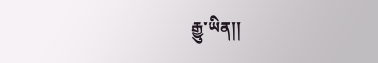རྒྱུ་ཡིན།།